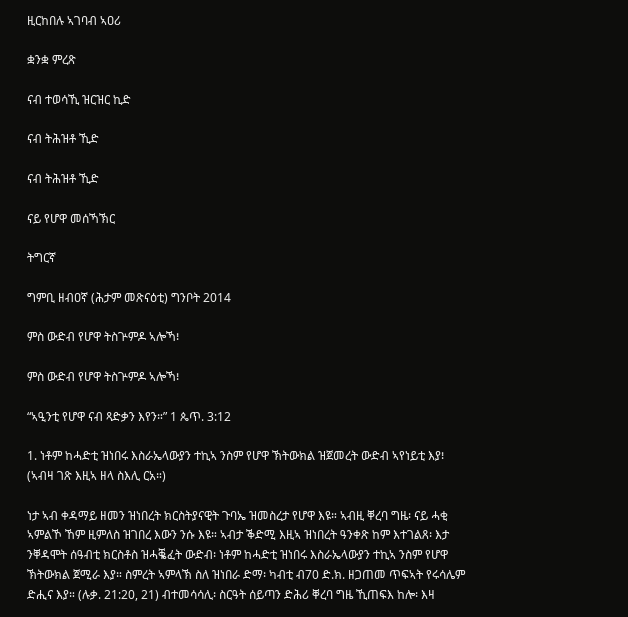ዚርከበሉ ኣገባብ ኣዐሪ

ቋንቋ ምረጽ

ናብ ተወሳኺ ዝርዝር ኪድ

ናብ ትሕዝቶ ኺድ

ናብ ትሕዝቶ ኺድ

ናይ የሆዋ መሰኻኽር

ትግርኛ

ግምቢ ዘብዐኛ (ሕታም መጽናዕቲ) ግንቦት 2014

ምስ ውድብ የሆዋ ትስጕምዶ ኣሎኻ፧

ምስ ውድብ የሆዋ ትስጕምዶ ኣሎኻ፧

“ኣዒንቲ የሆዋ ናብ ጻድቃን እየን።” 1 ጴጥ. 3:12

1. ነቶም ከሓድቲ ዝነበሩ እስራኤላውያን ተኪኣ ንስም የሆዋ ኽትውክል ዝጀመረት ውድብ ኣየነይቲ እያ፧ (ኣብዛ ገጽ እዚኣ ዘላ ስእሊ ርአ።)

ነታ ኣብ ቀዳማይ ዘመን ዝነበረት ክርስትያናዊት ጉባኤ ዝመስረታ የሆዋ እዩ። ኣብዚ ቐረባ ግዜ፡ ናይ ሓቂ ኣምልኾ ኸም ዚምለስ ዝገበረ እውን ንሱ እዩ። ኣብታ ቕድሚ እዚኣ ዝነበረት ዓንቀጽ ከም እተገልጸ፡ እታ ንቐዳሞት ሰዓብቲ ክርስቶስ ዝሓቘፈት ውድብ፡ ነቶም ከሓድቲ ዝነበሩ እስራኤላውያን ተኪኣ ንስም የሆዋ ኽትውክል ጀሚራ እያ። ስምረት ኣምላኽ ስለ ዝነበራ ድማ፡ ካብቲ ብ70 ድ.ክ. ዘጋጠመ ጥፍኣት የሩሳሌም ድሒና እያ። (ሉቃ. 21:20, 21) ብተመሳሳሊ፡ ስርዓት ሰይጣን ድሕሪ ቐረባ ግዜ ኺጠፍእ ከሎ፡ እዛ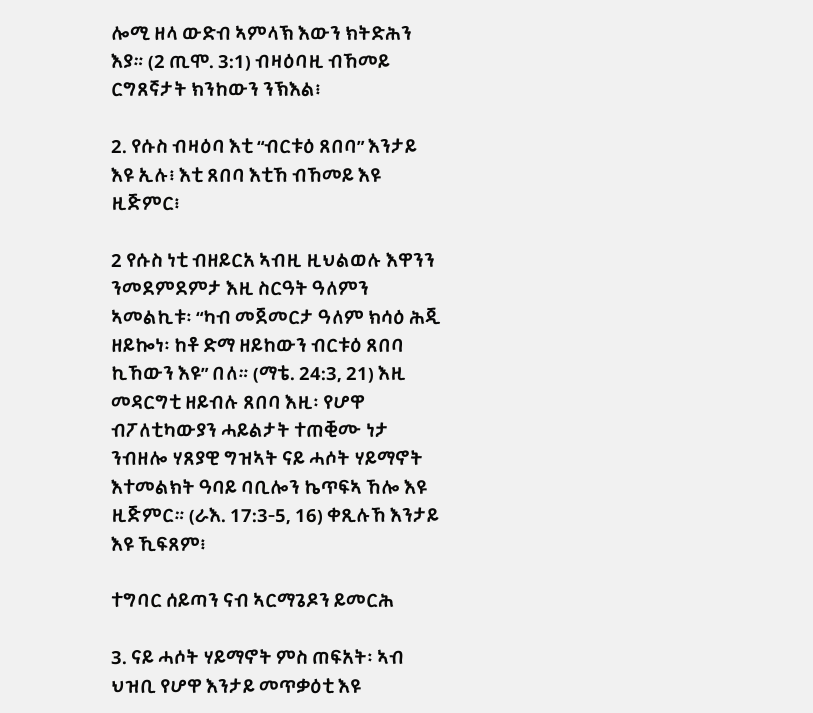ሎሚ ዘላ ውድብ ኣምላኽ እውን ክትድሕን እያ። (2 ጢሞ. 3:1) ብዛዕባዚ ብኸመይ ርግጸኛታት ክንከውን ንኽእል፧

2. የሱስ ብዛዕባ እቲ “ብርቱዕ ጸበባ” እንታይ እዩ ኢሉ፧ እቲ ጸበባ እቲኸ ብኸመይ እዩ ዚጅምር፧

2 የሱስ ነቲ ብዘይርአ ኣብዚ ዚህልወሉ እዋንን ንመደምደምታ እዚ ስርዓት ዓለምን ኣመልኪቱ፡ “ካብ መጀመርታ ዓለም ክሳዕ ሕጂ ዘይኰነ፡ ከቶ ድማ ዘይከውን ብርቱዕ ጸበባ ኪኸውን እዩ” በለ። (ማቴ. 24:3, 21) እዚ መዳርግቲ ዘይብሉ ጸበባ እዚ፡ የሆዋ ብፖለቲካውያን ሓይልታት ተጠቒሙ ነታ ንብዘሎ ሃጸያዊ ግዝኣት ናይ ሓሶት ሃይማኖት እተመልክት ዓባይ ባቢሎን ኬጥፍኣ ኸሎ እዩ ዚጅምር። (ራእ. 17:3-5, 16) ቀጺሉኸ እንታይ እዩ ኺፍጸም፧

ተግባር ሰይጣን ናብ ኣርማጌዶን ይመርሕ

3. ናይ ሓሶት ሃይማኖት ምስ ጠፍአት፡ ኣብ ህዝቢ የሆዋ እንታይ መጥቃዕቲ እዩ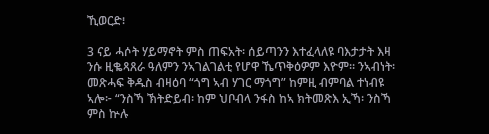ኺወርድ፧

3 ናይ ሓሶት ሃይማኖት ምስ ጠፍአት፡ ሰይጣንን እተፈላለዩ ባእታታት እዛ ንሱ ዚቈጻጸራ ዓለምን ንኣገልገልቲ የሆዋ ኼጥቅዕዎም እዮም። ንኣብነት፡ መጽሓፍ ቅዱስ ብዛዕባ “ጎግ ኣብ ሃገር ማጎግ” ከምዚ ብምባል ተነብዩ ኣሎ፦ “ንስኻ ኽትድይብ፡ ከም ህቦብላ ንፋስ ከኣ ክትመጽእ ኢኻ፡ ንስኻ ምስ ኵሉ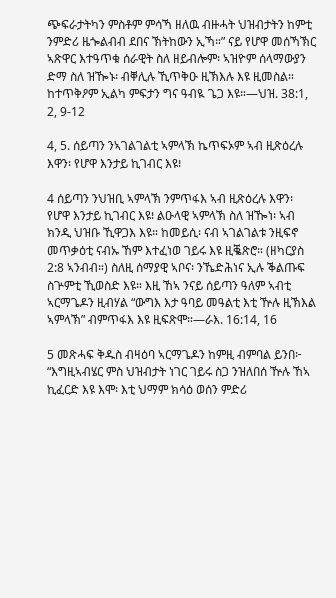ጭፍራታትካን ምስቶም ምሳኻ ዘለዉ ብዙሓት ህዝብታትን ከምቲ ንምድሪ ዜጐልብብ ደበና ኽትከውን ኢኻ።” ናይ የሆዋ መሰኻኽር ኣጽዋር እተዓጥቁ ሰራዊት ስለ ዘይብሎም፡ ኣዝዮም ሰላማውያን ድማ ስለ ዝዀኑ፡ ብቐሊሉ ኺጥቅዑ ዚኽእሉ እዩ ዚመስል። ከተጥቅዖም ኢልካ ምፍታን ግና ዓብዪ ጌጋ እዩ።—ህዝ. 38:1, 2, 9-12

4, 5. ሰይጣን ንኣገልገልቲ ኣምላኽ ኬጥፍኦም ኣብ ዚጽዕረሉ እዋን፡ የሆዋ እንታይ ኪገብር እዩ፧

4 ሰይጣን ንህዝቢ ኣምላኽ ንምጥፋእ ኣብ ዚጽዕረሉ እዋን፡ የሆዋ እንታይ ኪገብር እዩ፧ ልዑላዊ ኣምላኽ ስለ ዝዀነ፡ ኣብ ክንዲ ህዝቡ ኺዋጋእ እዩ። ከመይሲ፡ ናብ ኣገልገልቱ ንዚፍኖ መጥቃዕቲ ናብኡ ኸም እተፈነወ ገይሩ እዩ ዚቘጽሮ። (ዘካርያስ 2:8 ኣንብብ።) ስለዚ ሰማያዊ ኣቦና፡ ንኼድሕነና ኢሉ ቕልጡፍ ስጕምቲ ኺወስድ እዩ። እዚ ኸኣ ንናይ ሰይጣን ዓለም ኣብቲ ኣርማጌዶን ዚብሃል “ውግእ እታ ዓባይ መዓልቲ እቲ ዅሉ ዚኽእል ኣምላኽ” ብምጥፋእ እዩ ዚፍጽሞ።—ራእ. 16:14, 16

5 መጽሓፍ ቅዱስ ብዛዕባ ኣርማጌዶን ከምዚ ብምባል ይንበ፦ “እግዚኣብሄር ምስ ህዝብታት ነገር ገይሩ ስጋ ንዝለበሰ ዅሉ ኸኣ ኪፈርድ እዩ እሞ፡ እቲ ህማም ክሳዕ ወሰን ምድሪ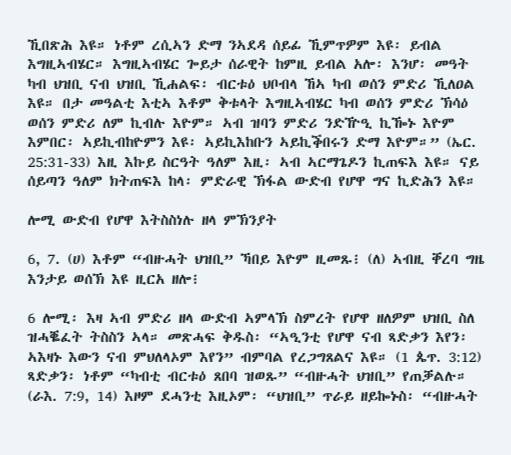ኺበጽሕ እዩ። ነቶም ረሲኣን ድማ ንኣደዳ ሰይፊ ኺምጥዎም እዩ፡ ይብል እግዚኣብሄር። እግዚኣብሄር ጐይታ ሰራዊት ከምዚ ይብል አሎ፡ እንሆ፡ መዓት ካብ ህዝቢ ናብ ህዝቢ ኺሐልፍ፡ ብርቱዕ ህቦብላ ኸኣ ካብ ወሰን ምድሪ ኺለዐል እዩ። በታ መዓልቲ እቲኣ እቶም ቅቱላት እግዚኣብሄር ካብ ወሰን ምድሪ ኽሳዕ ወሰን ምድሪ ለም ኪብሉ እዮም። ኣብ ዝባን ምድሪ ንድዅዒ ኪዀኑ እዮም እምበር፡ ኣይኪብከዮምን እዩ፡ ኣይኪእከቡን ኣይኪቕበሩን ድማ እዮም።” (ኤር. 25:31-33) እዚ እኩይ ስርዓት ዓለም እዚ፡ ኣብ ኣርማጌዶን ኪጠፍእ እዩ። ናይ ሰይጣን ዓለም ክትጠፍእ ከላ፡ ምድራዊ ኽፋል ውድብ የሆዋ ግና ኪድሕን እዩ።

ሎሚ ውድብ የሆዋ እትስስነሉ ዘላ ምኽንያት

6, 7. (ሀ) እቶም “ብዙሓት ህዝቢ” ኻበይ እዮም ዚመጹ፧ (ለ) ኣብዚ ቐረባ ግዜ እንታይ ወሰኽ እዩ ዚርአ ዘሎ፧

6 ሎሚ፡ እዛ ኣብ ምድሪ ዘላ ውድብ ኣምላኽ ስምረት የሆዋ ዘለዎም ህዝቢ ስለ ዝሓቘፈት ትስስን ኣላ። መጽሓፍ ቅዱስ፡ “ኣዒንቲ የሆዋ ናብ ጻድቃን እየን፡ ኣእዛኑ እውን ናብ ምህለላኦም እየን” ብምባል የረጋግጸልና እዩ። (1 ጴጥ. 3:12) ጻድቃን፡ ነቶም “ካብቲ ብርቱዕ ጸበባ ዝወጹ” “ብዙሓት ህዝቢ” የጠቓልሉ። (ራእ. 7:9, 14) እዞም ደሓንቲ እዚኦም፡ “ህዝቢ” ጥራይ ዘይኰኑስ፡ “ብዙሓት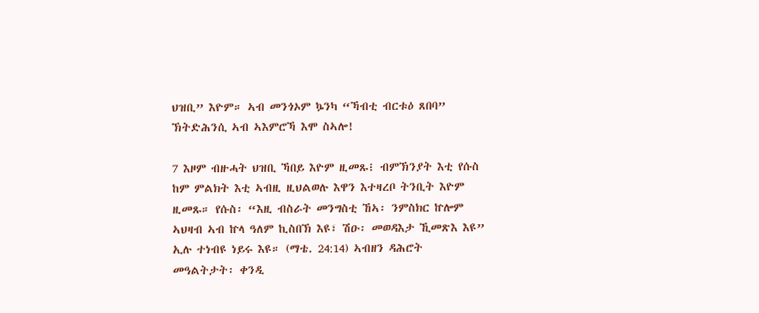ህዝቢ” እዮም። ኣብ መንጎኦም ኴንካ “ኻብቲ ብርቱዕ ጸበባ” ኽትድሕንሲ ኣብ ኣእምሮኻ እሞ ስኣሎ!

7 እዞም ብዙሓት ህዝቢ ኻበይ እዮም ዚመጹ፧ ብምኽንያት እቲ የሱስ ከም ምልክት እቲ ኣብዚ ዚህልወሉ እዋን እተዛረቦ ትንቢት እዮም ዚመጹ። የሱስ፡ “እዚ ብስራት መንግስቲ ኸኣ፡ ንምስክር ኵሎም ኣህዛብ ኣብ ኵላ ዓለም ኪስበኽ እዩ፣ ሽዑ፡ መወዳእታ ኺመጽእ እዩ” ኢሉ ተነብዩ ነይሩ እዩ። (ማቴ. 24:14) ኣብዘን ዳሕሮት መዓልትታት፡ ቀንዲ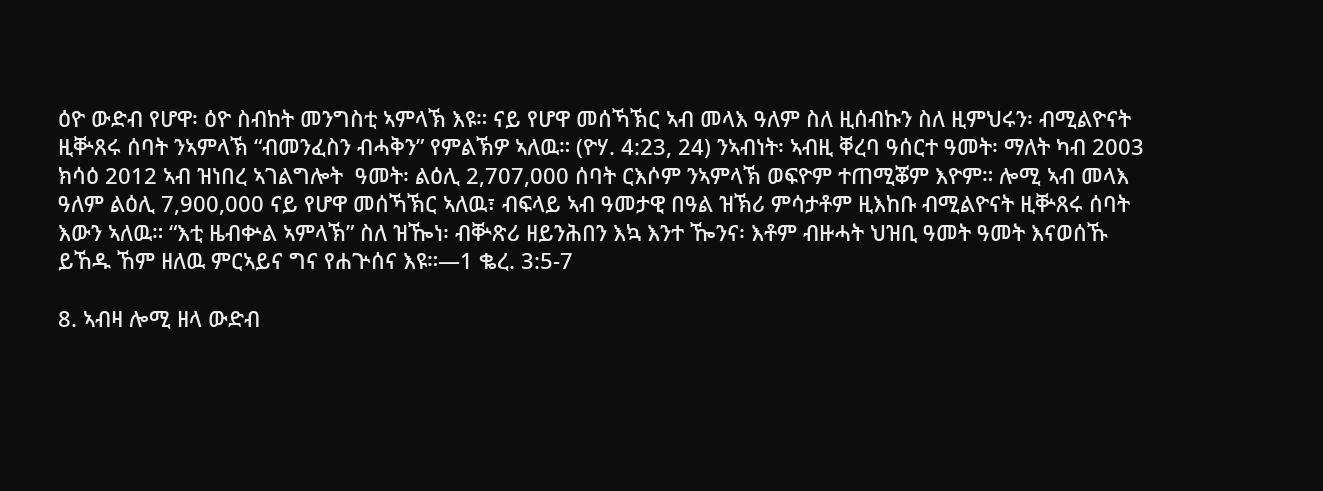ዕዮ ውድብ የሆዋ፡ ዕዮ ስብከት መንግስቲ ኣምላኽ እዩ። ናይ የሆዋ መሰኻኽር ኣብ መላእ ዓለም ስለ ዚሰብኩን ስለ ዚምህሩን፡ ብሚልዮናት ዚቝጸሩ ሰባት ንኣምላኽ “ብመንፈስን ብሓቅን” የምልኽዎ ኣለዉ። (ዮሃ. 4:23, 24) ንኣብነት፡ ኣብዚ ቐረባ ዓሰርተ ዓመት፡ ማለት ካብ 2003 ክሳዕ 2012 ኣብ ዝነበረ ኣገልግሎት  ዓመት፡ ልዕሊ 2,707,000 ሰባት ርእሶም ንኣምላኽ ወፍዮም ተጠሚቖም እዮም። ሎሚ ኣብ መላእ ዓለም ልዕሊ 7,900,000 ናይ የሆዋ መሰኻኽር ኣለዉ፣ ብፍላይ ኣብ ዓመታዊ በዓል ዝኽሪ ምሳታቶም ዚእከቡ ብሚልዮናት ዚቝጸሩ ሰባት እውን ኣለዉ። “እቲ ዜብቍል ኣምላኽ” ስለ ዝዀነ፡ ብቝጽሪ ዘይንሕበን እኳ እንተ ዀንና፡ እቶም ብዙሓት ህዝቢ ዓመት ዓመት እናወሰኹ ይኸዱ ኸም ዘለዉ ምርኣይና ግና የሐጕሰና እዩ።—1 ቈረ. 3:5-7

8. ኣብዛ ሎሚ ዘላ ውድብ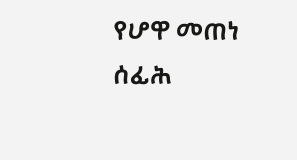የሆዋ መጠነ ሰፊሕ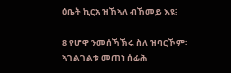ዕቤት ኪርአ ዝኸኣለ ብኸመይ እዩ፧

8 የሆዋ ንመሰኻኽሩ ስለ ዝባርኾም፡ ኣገልገልቱ መጠነ ሰፊሕ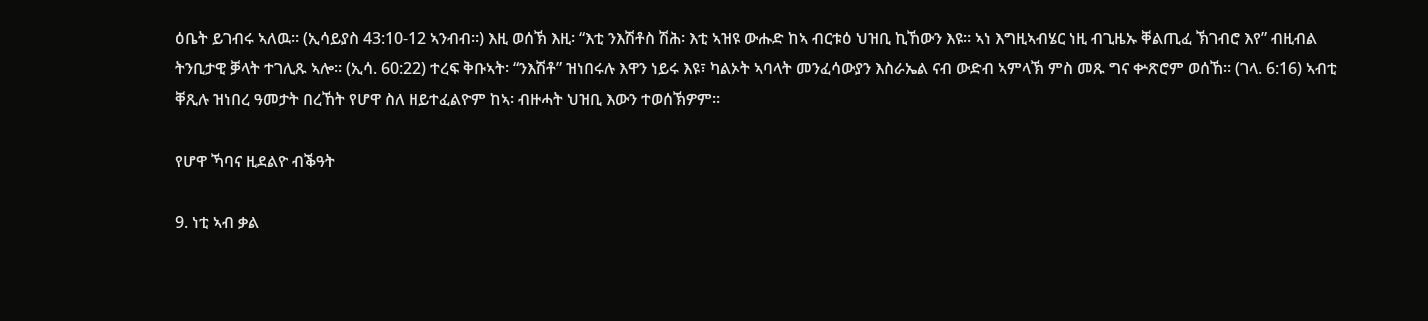ዕቤት ይገብሩ ኣለዉ። (ኢሳይያስ 43:10-12 ኣንብብ።) እዚ ወሰኽ እዚ፡ “እቲ ንእሽቶስ ሽሕ፡ እቲ ኣዝዩ ውሑድ ከኣ ብርቱዕ ህዝቢ ኪኸውን እዩ። ኣነ እግዚኣብሄር ነዚ ብጊዜኡ ቐልጢፈ ኽገብሮ እየ” ብዚብል ትንቢታዊ ቓላት ተገሊጹ ኣሎ። (ኢሳ. 60:22) ተረፍ ቅቡኣት፡ “ንእሽቶ” ዝነበሩሉ እዋን ነይሩ እዩ፣ ካልኦት ኣባላት መንፈሳውያን እስራኤል ናብ ውድብ ኣምላኽ ምስ መጹ ግና ቍጽሮም ወሰኸ። (ገላ. 6:16) ኣብቲ ቐጺሉ ዝነበረ ዓመታት በረኸት የሆዋ ስለ ዘይተፈልዮም ከኣ፡ ብዙሓት ህዝቢ እውን ተወሰኽዎም።

የሆዋ ኻባና ዚደልዮ ብቕዓት

9. ነቲ ኣብ ቃል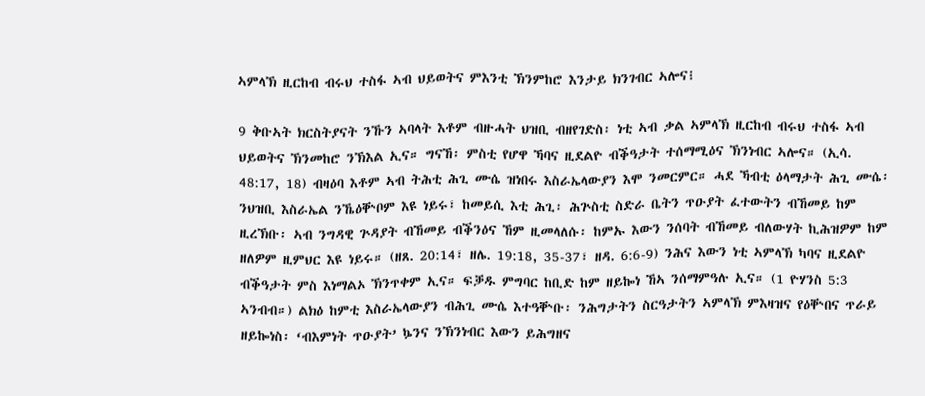ኣምላኽ ዚርከብ ብሩህ ተስፋ ኣብ ህይወትና ምእንቲ ኽንምከሮ እንታይ ክንገብር ኣሎና፧

9 ቅቡኣት ክርስትያናት ንኹን ኣባላት እቶም ብዙሓት ህዝቢ ብዘየገድስ፡ ነቲ ኣብ ቃል ኣምላኽ ዚርከብ ብሩህ ተስፋ ኣብ ህይወትና ኽንመከሮ ንኽእል ኢና። ግናኸ፡ ምስቲ የሆዋ ኻባና ዚደልዮ ብቕዓታት ተሰማሚዕና ኽንነብር ኣሎና። (ኢሳ. 48:17, 18) ብዛዕባ እቶም ኣብ ትሕቲ ሕጊ ሙሴ ዝነበሩ እስራኤላውያን እሞ ንመርምር። ሓደ ኻብቲ ዕላማታት ሕጊ ሙሴ፡ ንህዝቢ እስራኤል ንኼዕቝቦም እዩ ነይሩ፣ ከመይሲ እቲ ሕጊ፡ ሕጕስቲ ስድራ ቤትን ጥዑያት ፈተውትን ብኸመይ ከም ዚረኽቡ፡ ኣብ ንግዳዊ ጕዳያት ብኸመይ ብቕንዕና ኸም ዚመላለሱ፡ ከምኡ እውን ንሰባት ብኸመይ ብለውሃት ኪሕዝዎም ከም ዘለዎም ዚምህር እዩ ነይሩ። (ዘጸ. 20:14፣ ዘሌ. 19:18, 35-37፣ ዘዳ. 6:6-9) ንሕና እውን ነቲ ኣምላኽ ካባና ዚደልዮ ብቕዓታት ምስ እነማልኦ ኽንጥቀም ኢና። ፍቓዱ ምግባር ከቢድ ከም ዘይኰነ ኸኣ ንሰማምዓሉ ኢና። (1 ዮሃንስ 5:3 ኣንብብ።) ልክዕ ከምቲ እስራኤላውያን ብሕጊ ሙሴ እተዓቝቡ፡ ንሕግታትን ስርዓታትን ኣምላኽ ምእዛዝና የዕቝበና ጥራይ ዘይኰነስ፡ ‘ብእምነት ጥዑያት’ ኴንና ንኽንነብር እውን ይሕግዘና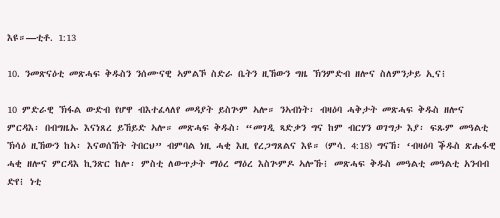እዩ።—ቲቶ. 1:13

10. ንመጽናዕቲ መጽሓፍ ቅዱስን ንሰሙናዊ ኣምልኾ ስድራ ቤትን ዚኸውን ግዜ ኽንምድብ ዘሎና ስለምንታይ ኢና፧

10 ምድራዊ ኽፋል ውድብ የሆዋ ብእተፈላለየ መዳያት ይስጕም ኣሎ። ንኣብነት፡ ብዛዕባ ሓቅታት መጽሓፍ ቅዱስ ዘሎና ምርዳእ፡ በብግዜኡ እናነጸረ ይኸይድ ኣሎ። መጽሓፍ ቅዱስ፡ “መገዲ ጻድቃን ግና ከም ብርሃን ወገግታ እያ፡ ፍጹም መዓልቲ ኽሳዕ ዚኸውን ከኣ፡ እናወሰኸት ትበርህ” ብምባል ነዚ ሓቂ እዚ የረጋግጸልና እዩ። (ምሳ. 4:18) ግናኸ፡ ‘ብዛዕባ ቕዱስ ጽሑፋዊ ሓቂ ዘሎና ምርዳእ ኪንጽር ከሎ፡ ምስቲ ለውጥታት ማዕረ ማዕረ እስጕምዶ ኣሎኹ፧ መጽሓፍ ቅዱስ መዓልቲ መዓልቲ አንብብ ድየ፧ ነቲ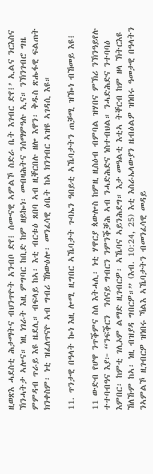ዚወጽእ ሓደስቲ ሕታማትና ብህንጥዮት አንብቦ ድየ፧ ሰሙናዊ ኣምልኾ ስድራ ቤት እገብር ድየ፧’ ኢልና ንርእስና ኽንሓትታ ኣሎና። ነዚ ነገራት እዚ ምግባር ከቢድ ከም ዘይኰነ፡ መብዛሕትና ንሰማምዓሉ ኢና። ንኽንገብሮ ግዜ ምምዳብ ጥራይ እዩ ዜደሊ። ብፍላይ ከኣ፡ እቲ ብርቱዕ ጸበባ ኣብ ዚቐርበሉ ዘሎ እዋን፡ ቅዱስ ጽሑፋዊ ፍልጠት ክንቀስም፡ ነቲ ዝፈለጥናዮ ኣብ ግብሪ ኸነውዕሎ፡ መንፈሳዊ ዕቤት ከኣ ክንገብር ኣዝዩ ኣገዳሲ እዩ።

11. ጥንታዊ በዓላት ኰነ እዚ ሎሚ ዚግበር ኣኼባታት ጉባኤን ዓበይቲ ኣኼባታትን ጠቓሚ ዝዀነ ብኸመይ እዩ፧

11 ውድብ የሆዋ ንጥቕምና ስለ እትሓሊ፡ ነቲ ሃዋርያ ጳውሎስ ከምዚ ዚስዕብ ብምባል ዝሃበና ምኽሪ ንኽንዓይየሉ ተተባብዓና እያ፦ “ንፍቕርን  ንሰናይ ግብርን ንምንቕቓሕ ኣብ ንሓድሕድና ነስተብህል። ንሓድሕድና ንተባባዕ እምበር፡ ከምቲ ገሊኦም ልማድ ዚገብርዎ፡ ኣኼባና ኣይንሕደግ። እታ መዓልቲ እቲኣ ትቐርብ ከም ዘላ ኽትርእዩ ኸለኹም ከኣ፡ ነዚ ብዝያዳ ግበርዎ።” (እብ. 10:24, 25) እቲ እስራኤላውያን ዜብዕልዎ ዝነበሩ ዓመታዊ በዓላትን ንኣምልኾ ዚገብርዎ ዝነበሩ ኻልእ ኣኼባታትን ብመንፈሳዊ መዳይ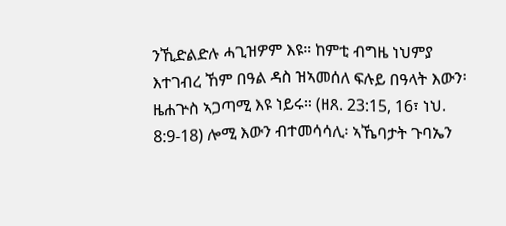ንኺድልድሉ ሓጊዝዎም እዩ። ከምቲ ብግዜ ነህምያ እተገብረ ኸም በዓል ዳስ ዝኣመሰለ ፍሉይ በዓላት እውን፡ ዜሐጕስ ኣጋጣሚ እዩ ነይሩ። (ዘጸ. 23:15, 16፣ ነህ. 8:9-18) ሎሚ እውን ብተመሳሳሊ፡ ኣኼባታት ጉባኤን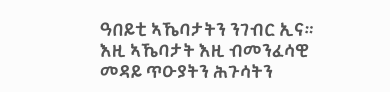ዓበይቲ ኣኼባታትን ንገብር ኢና። እዚ ኣኼባታት እዚ ብመንፈሳዊ መዳይ ጥዑያትን ሕጉሳትን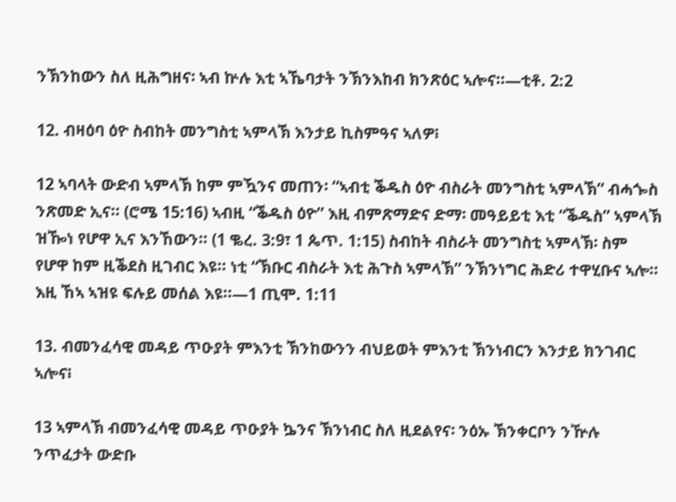ንኽንከውን ስለ ዚሕግዘና፡ ኣብ ኵሉ እቲ ኣኼባታት ንኽንእከብ ክንጽዕር ኣሎና።—ቲቶ. 2:2

12. ብዛዕባ ዕዮ ስብከት መንግስቲ ኣምላኽ እንታይ ኪስምዓና ኣለዎ፧

12 ኣባላት ውድብ ኣምላኽ ከም ምዃንና መጠን፡ “ኣብቲ ቕዱስ ዕዮ ብስራት መንግስቲ ኣምላኽ” ብሓጐስ ንጽመድ ኢና። (ሮሜ 15:16) ኣብዚ “ቕዱስ ዕዮ” እዚ ብምጽማድና ድማ፡ መዓይይቲ እቲ “ቕዱስ” ኣምላኽ ዝዀነ የሆዋ ኢና እንኸውን። (1 ቈረ. 3:9፣ 1 ጴጥ. 1:15) ስብከት ብስራት መንግስቲ ኣምላኽ፡ ስም የሆዋ ከም ዚቕደስ ዚገብር እዩ። ነቲ “ኽቡር ብስራት እቲ ሕጉስ ኣምላኽ” ንኽንነግር ሕድሪ ተዋሂቡና ኣሎ። እዚ ኸኣ ኣዝዩ ፍሉይ መሰል እዩ።—1 ጢሞ. 1:11

13. ብመንፈሳዊ መዳይ ጥዑያት ምእንቲ ኽንከውንን ብህይወት ምእንቲ ኽንነብርን እንታይ ክንገብር ኣሎና፧

13 ኣምላኽ ብመንፈሳዊ መዳይ ጥዑያት ኴንና ኽንነብር ስለ ዚደልየና፡ ንዕኡ ኽንቀርቦን ንዅሉ ንጥፈታት ውድቡ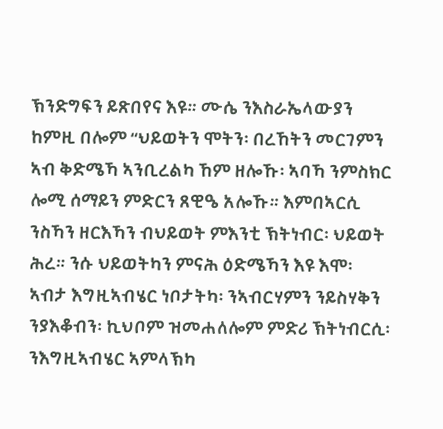ኽንድግፍን ይጽበየና እዩ። ሙሴ ንእስራኤላውያን ከምዚ በሎም “ህይወትን ሞትን፡ በረኸትን መርገምን ኣብ ቅድሜኻ ኣንቢረልካ ኸም ዘሎኹ፡ ኣባኻ ንምስክር ሎሚ ሰማይን ምድርን ጸዊዔ አሎኹ። እምበኣርሲ ንስኻን ዘርእኻን ብህይወት ምእንቲ ኽትነብር፡ ህይወት ሕረ። ንሱ ህይወትካን ምናሕ ዕድሜኻን እዩ እሞ፡ ኣብታ እግዚኣብሄር ነቦታትካ፡ ንኣብርሃምን ንይስሃቅን ንያእቆብን፡ ኪህቦም ዝመሐለሎም ምድሪ ኽትነብርሲ፡ ንእግዚኣብሄር ኣምላኽካ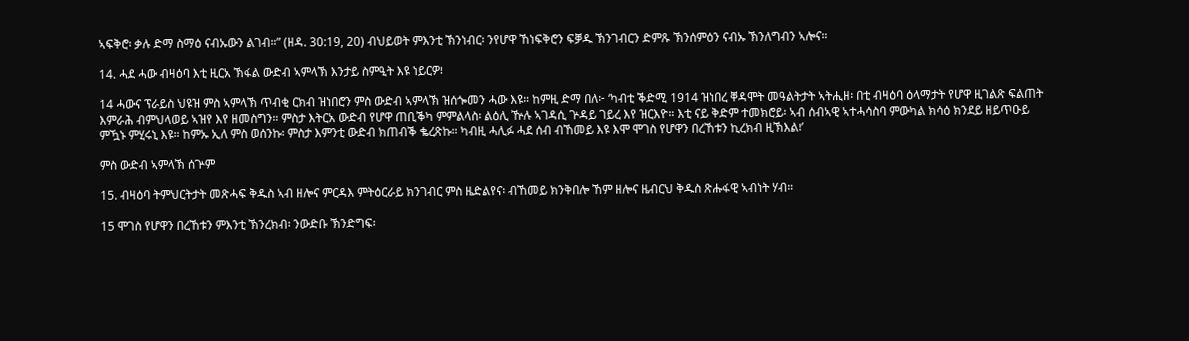ኣፍቅሮ፡ ቃሉ ድማ ስማዕ ናብኡውን ልገብ።” (ዘዳ. 30:19, 20) ብህይወት ምእንቲ ኽንነብር፡ ንየሆዋ ኸነፍቅሮን ፍቓዱ ኽንገብርን ድምጹ ኽንሰምዕን ናብኡ ኽንለግብን ኣሎና።

14. ሓደ ሓው ብዛዕባ እቲ ዚርአ ኽፋል ውድብ ኣምላኽ እንታይ ስምዒት እዩ ነይርዎ፧

14 ሓውና ፕራይስ ህዩዝ ምስ ኣምላኽ ጥብቂ ርክብ ዝነበሮን ምስ ውድብ ኣምላኽ ዝሰጐመን ሓው እዩ። ከምዚ ድማ በለ፦ ‘ካብቲ ቕድሚ 1914 ዝነበረ ቐዳሞት መዓልትታት ኣትሒዘ፡ በቲ ብዛዕባ ዕላማታት የሆዋ ዚገልጽ ፍልጠት እምራሕ ብምህላወይ ኣዝየ እየ ዘመስግን። ምስታ እትርአ ውድብ የሆዋ ጠቢቕካ ምምልላስ፡ ልዕሊ ዅሉ ኣገዳሲ ጕዳይ ገይረ እየ ዝርእዮ። እቲ ናይ ቅድም ተመክሮይ፡ ኣብ ሰብኣዊ ኣተሓሳስባ ምውካል ክሳዕ ክንደይ ዘይጥዑይ ምዃኑ ምሂሩኒ እዩ። ከምኡ ኢለ ምስ ወሰንኩ፡ ምስታ እምንቲ ውድብ ክጠብቕ ቈረጽኩ። ካብዚ ሓሊፉ ሓደ ሰብ ብኸመይ እዩ እሞ ሞገስ የሆዋን በረኸቱን ኪረክብ ዚኽእል፧’

ምስ ውድብ ኣምላኽ ሰጕም

15. ብዛዕባ ትምህርትታት መጽሓፍ ቅዱስ ኣብ ዘሎና ምርዳእ ምትዕርራይ ክንገብር ምስ ዜድልየና፡ ብኸመይ ክንቅበሎ ኸም ዘሎና ዜብርህ ቅዱስ ጽሑፋዊ ኣብነት ሃብ።

15 ሞገስ የሆዋን በረኸቱን ምእንቲ ኽንረክብ፡ ንውድቡ ኽንድግፍ፡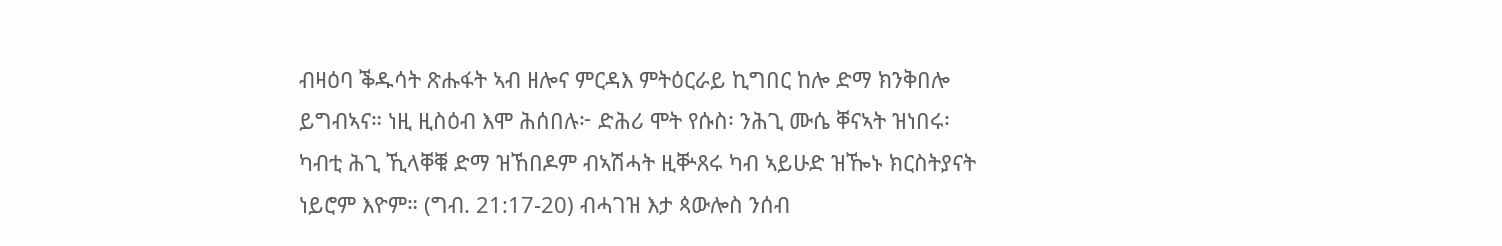ብዛዕባ ቕዱሳት ጽሑፋት ኣብ ዘሎና ምርዳእ ምትዕርራይ ኪግበር ከሎ ድማ ክንቅበሎ ይግብኣና። ነዚ ዚስዕብ እሞ ሕሰበሉ፦ ድሕሪ ሞት የሱስ፡ ንሕጊ ሙሴ ቐናኣት ዝነበሩ፡ ካብቲ ሕጊ ኺላቐቑ ድማ ዝኸበዶም ብኣሽሓት ዚቝጸሩ ካብ ኣይሁድ ዝዀኑ ክርስትያናት ነይሮም እዮም። (ግብ. 21:17-20) ብሓገዝ እታ ጳውሎስ ንሰብ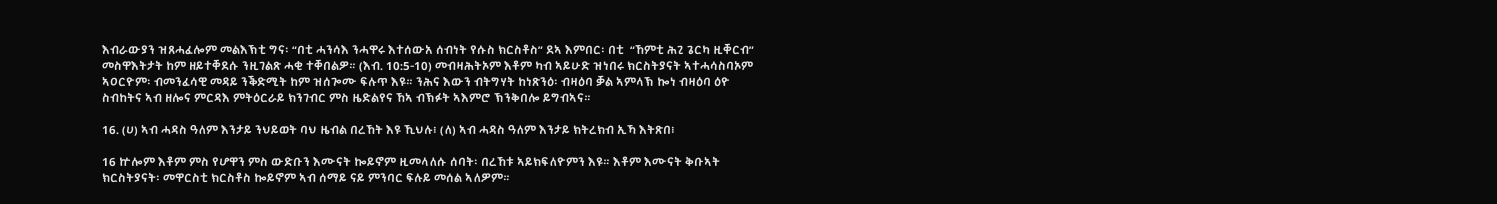እብራውያን ዝጸሓፈሎም መልእኽቲ ግና፡ “በቲ ሓንሳእ ንሓዋሩ እተሰውአ ሰብነት የሱስ ክርስቶስ” ደኣ እምበር፡ በቲ  “ኸምቲ ሕጊ ጌርካ ዚቐርብ” መስዋእትታት ከም ዘይተቐደሱ ንዚገልጽ ሓቂ ተቐበልዎ። (እብ. 10:5-10) መብዛሕትኦም እቶም ካብ ኣይሁድ ዝነበሩ ክርስትያናት ኣተሓሳስባኦም ኣዐርዮም፡ ብመንፈሳዊ መዳይ ንቕድሚት ከም ዝሰጐሙ ፍሉጥ እዩ። ንሕና እውን ብትግሃት ከነጽንዕ፡ ብዛዕባ ቓል ኣምላኽ ኰነ ብዛዕባ ዕዮ ስብከትና ኣብ ዘሎና ምርዳእ ምትዕርራይ ክንገብር ምስ ዜድልየና ኸኣ ብኽፉት ኣእምሮ ኽንቅበሎ ይግብኣና።

16. (ሀ) ኣብ ሓዳስ ዓለም እንታይ ንህይወት ባህ ዜብል በረኸት እዩ ኺህሉ፧ (ለ) ኣብ ሓዳስ ዓለም እንታይ ክትረክብ ኢኻ እትጽበ፧

16 ኵሎም እቶም ምስ የሆዋን ምስ ውድቡን እሙናት ኰይኖም ዚመላለሱ ሰባት፡ በረኸቱ ኣይክፍለዮምን እዩ። እቶም እሙናት ቅቡኣት ክርስትያናት፡ መዋርስቲ ክርስቶስ ኰይኖም ኣብ ሰማይ ናይ ምንባር ፍሉይ መሰል ኣለዎም።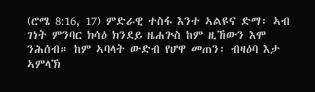(ሮሜ 8:16, 17) ምድራዊ ተስፋ እንተ ኣልዩና ድማ፡ ኣብ ገነት ምንባር ክሳዕ ክንደይ ዜሐጕስ ከም ዚኸውን እሞ ንሕሰብ። ከም ኣባላት ውድብ የሆዋ መጠን፡ ብዛዕባ እታ ኣምላኽ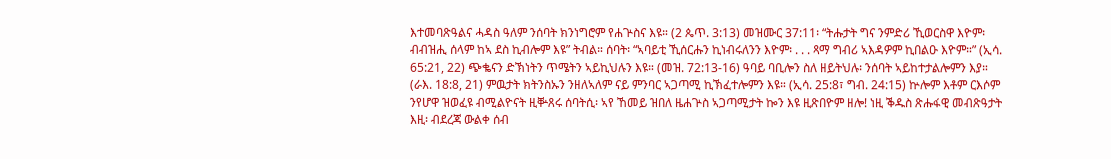እተመባጽዓልና ሓዳስ ዓለም ንሰባት ክንነግሮም የሐጕስና እዩ። (2 ጴጥ. 3:13) መዝሙር 37:11፡ “ትሑታት ግና ንምድሪ ኺወርስዋ እዮም፡ ብብዝሒ ሰላም ከኣ ደስ ኪብሎም እዩ” ትብል። ሰባት፡ “ኣባይቲ ኺሰርሑን ኪነብሩለንን እዮም፡ . . . ጻማ ግብሪ ኣእዳዎም ኪበልዑ እዮም።” (ኢሳ. 65:21, 22) ጭቈናን ድኽነትን ጥሜትን ኣይኪህሉን እዩ። (መዝ. 72:13-16) ዓባይ ባቢሎን ስለ ዘይትህሉ፡ ንሰባት ኣይከተታልሎምን እያ። (ራእ. 18:8, 21) ምዉታት ክትንስኡን ንዘለኣለም ናይ ምንባር ኣጋጣሚ ኪኽፈተሎምን እዩ። (ኢሳ. 25:8፣ ግብ. 24:15) ኵሎም እቶም ርእሶም ንየሆዋ ዝወፈዩ ብሚልዮናት ዚቝጸሩ ሰባትሲ፡ ኣየ ኸመይ ዝበለ ዜሐጕስ ኣጋጣሚታት ኰን እዩ ዚጽበዮም ዘሎ! ነዚ ቕዱስ ጽሑፋዊ መብጽዓታት እዚ፡ ብደረጃ ውልቀ ሰብ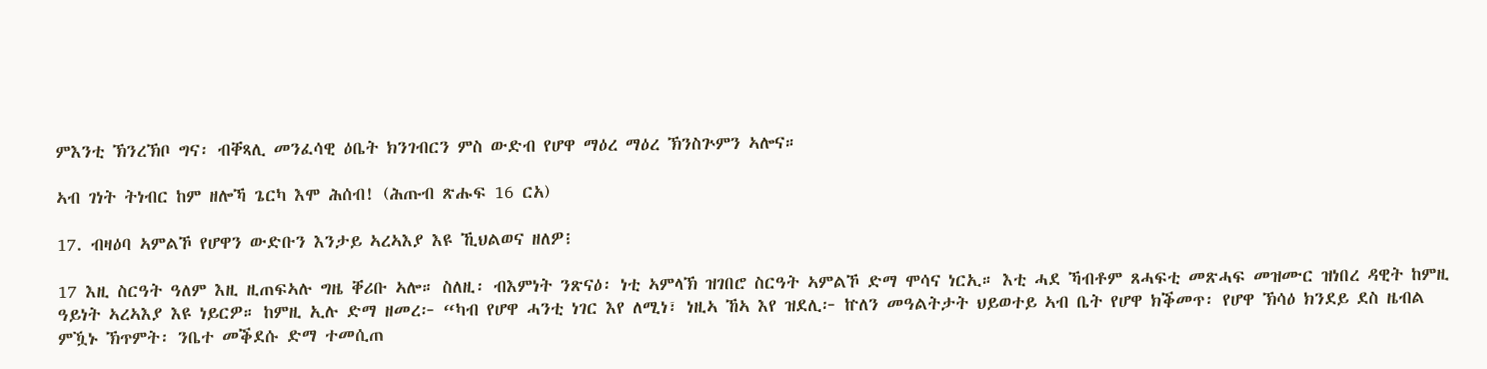ምእንቲ ኽንረኽቦ ግና፡ ብቐጻሊ መንፈሳዊ ዕቤት ክንገብርን ምስ ውድብ የሆዋ ማዕረ ማዕረ ኽንስጕምን ኣሎና።

ኣብ ገነት ትነብር ከም ዘሎኻ ጌርካ እሞ ሕሰብ! (ሕጡብ ጽሑፍ 16 ርአ)

17. ብዛዕባ ኣምልኾ የሆዋን ውድቡን እንታይ ኣረኣእያ እዩ ኺህልወና ዘለዎ፧

17 እዚ ስርዓት ዓለም እዚ ዚጠፍኣሉ ግዜ ቐሪቡ ኣሎ። ስለዚ፡ ብእምነት ንጽናዕ፡ ነቲ ኣምላኽ ዝገበሮ ስርዓት ኣምልኾ ድማ ሞሳና ነርኢ። እቲ ሓደ ኻብቶም ጸሓፍቲ መጽሓፍ መዝሙር ዝነበረ ዳዊት ከምዚ ዓይነት ኣረኣእያ እዩ ነይርዎ። ከምዚ ኢሉ ድማ ዘመረ፦ “ካብ የሆዋ ሓንቲ ነገር እየ ለሚነ፣ ነዚኣ ኸኣ እየ ዝደሊ፦ ኵለን መዓልትታት ህይወተይ ኣብ ቤት የሆዋ ክቕመጥ፡ የሆዋ ኽሳዕ ክንደይ ደስ ዜብል ምዃኑ ኽጥምት፡ ንቤተ መቕደሱ ድማ ተመሲጠ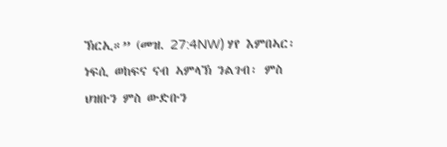ኽርኢ።” (መዝ. 27:4NW) ሃየ እምበኣር፡ ነፍሲ ወከፍና ናብ ኣምላኽ ንልገብ፡ ምስ ህዝቡን ምስ ውድቡን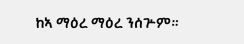ከኣ ማዕረ ማዕረ ንሰጕም።